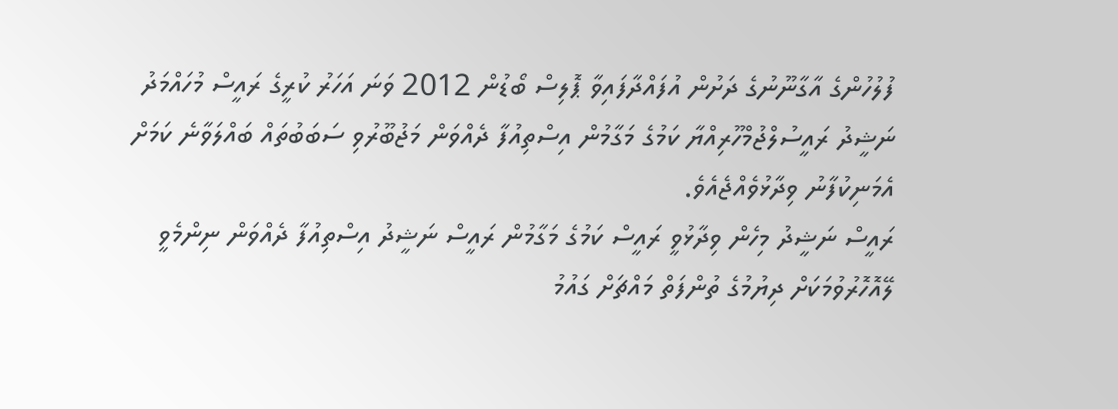ފުލުހުންގެ އާގާނޫނުގެ ދަށުން އުފައްދާފައިވާ ޕޮލިސް ބޯޑުން 2012 ވަނަ އަހަރު ކުރީގެ ރައީސް މުހައްމަދު ނަޝީދު ރައީސުލްޖުމްހޫރިއްޔާ ކަމުގެ މަގާމުން އިސްތިއުފާ ދެއްވަން މަޖުބޫރުވި ސަބަބުތައް ބައްލަވާނެ ކަމަށް އެމަނިކުފާނު ވިދާޅުވެއްޖެއެވެ.
ރައީސް ނަޝީދު މިހެން ވިދާޅުވީ ރައީސް ކަމުގެ މަގާމުން ރައީސް ނަޝީދު އިސްތިއުފާ ދެއްވަން ނިންމެވީ ލޭއޮހޮރުވުމަކަށް ދިޔުމުގެ ތުންފަތް މައްޗަށް ގައުމު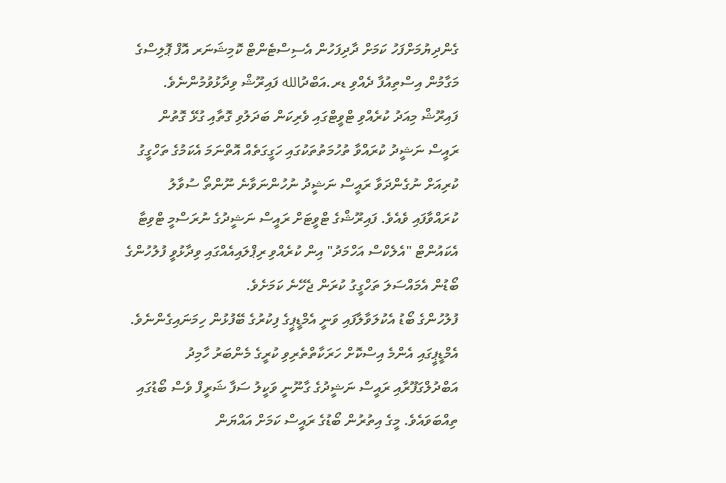ގެންދިޔުމަށްފަހު ކަމަށް ދާދިފަހުން އެސިސްޓެންޓް ކޮމިޝަނަރ އޮފް ޕޮލިސްގެ މަގާމުން އިސްތިއުފާ ދެއްވި ޑރ.އަބްދުالله ފައިރޫޝް ވިދާޅުވުމުންނެވެ.
ފައިރޫޝް މިއަދު ކުރެއްވި ޓްވީޓްގައި ވެރިކަން ބަދަލުވި ގޮތާއި ގުޅޭ ގޮތުން ރައީސް ނަޝީދު ކުރައްވާ ތުހުމަތުތަކުގައި ހަގީގަތެއް އޮތްނަމަ އެކަމުގެ ތަހްގީގު ކުރިއަށް ނުގެންދަވާ ރައީސް ނަޝީދު ނުހުންނަވާނެ ނޫންތޯ ސުވާލު ކުރައްވާފައި ވެއެވެ. ފައިރޫޝްގެ ޓްވީޓަށް ރައީސް ނަޝީދުގެ ނުރަސްމީ ޓްވިޓާ އެކައުންޓް "އެލެކްސް އަހްމަދު" އިން ކުރެއްވި ރިޕްލައިއެއްގައި ވިދާޅުވީ ފުލުހުންގެ ބޯޑުން އެމައްސަލަ ތަހްގީގު ކުރަން ޖެހޭނެ ކަމަށެވެ.
ފުލުހުންގެ ބޯޑު އެކުލަވާލާފައި ވަނީ އެމްޑީޕީގެ ފިކުރުގެ ބޭފުޅުން ހިމަނައިގެންނެވެ. އެމްޑީޕީގައި އެންމެ އިސްކޮށް ހަރަކާތްތެރިވި ކުރީގެ މެންބަރު ހާމިދު އަބްދުލްގަފޫރާއި ރައީސް ނަޝީދުގެ ގާނޫނީ ވަކީލު ސަފާ ޝަރީފް ވެސް ބޯޑުގައި ތިއްބަވައެވެ. މީގެ އިތުރުން ބޯޑުގެ ރައީސް ކަމަށް އައްޔަން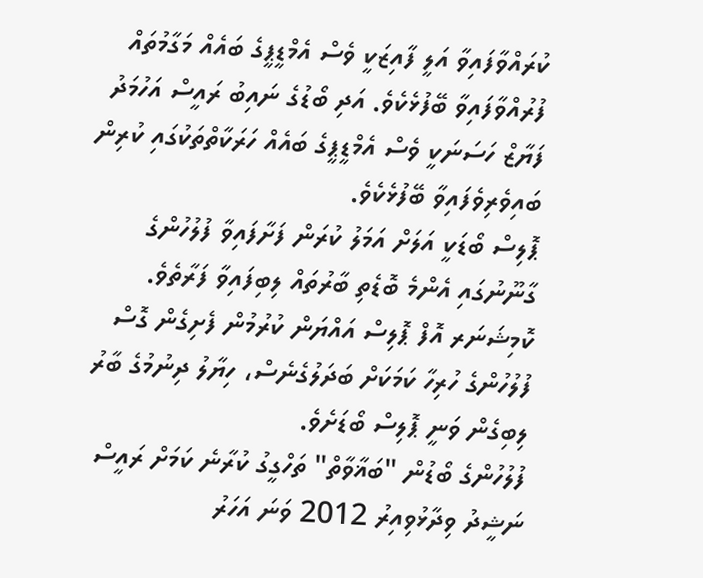ކުރައްވާފައިވާ އަލީ ފާއިޒަކީ ވެސް އެމްޑީޕީގެ ބައެއް މަގާމުތައް ފުރުއްވާފައިވާ ބޭފުޅެކެވެ. އަދި ބޯޑުގެ ނައިބު ރައީސް އަހުމަދު ފަޔާޒް ހަސަނަކީ ވެސް އެމްޑީޕީގެ ބައެއް ހަރަކާތްތަކުގައި ކުރިން ބައިވެރިވެފައިވާ ބޭފުޅެކެވެ.
ޕޮލިސް ބޯޑަކީ އަލަށް އަމަލު ކުރަން ފަށާފައިވާ ފުލުހުންގެ ގާނޫނުގައި އެންމެ ބޮޑެތި ބާރުތައް ލިބިފައިވާ ފަރާތެވެ. ކޮމިޝަނަރ އޮފް ޕޮލިސް އައްޔަން ކުރުމުން ފެށިގެން ގޮސް ފުލުހުންގެ ހުރިހާ ކަމަކަށް ބަދަލުގެނެސް، ހިޔާލު ދިނުމުގެ ބާރު ލިބިގެން ވަނީ ޕޮލިސް ބޯޑަށެވެ.
ފުލުހުންގެ ބޯޑުން "ބަޣާވާތް" ތަހްގީގު ކުރާނެ ކަމަށް ރައީސް ނަޝީދު ވިދާޅުވިއިރު 2012 ވަނަ އަހަރު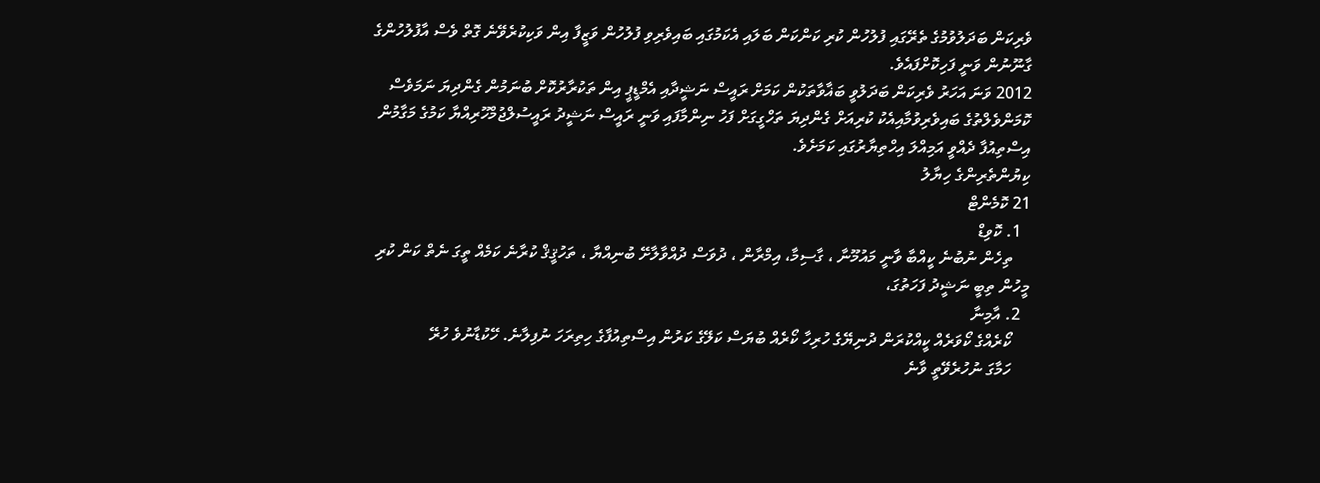ވެރިކަން ބަދަލުވުމުގެ ތެރޭގައި ފުލުހުން ކުރި ކަންކަން ބަލައި އެކަމުގައި ބައިވެރިވި ފުލުހުން ވަޒީފާ އިން ވަކިކުރެވޭނެ ގޮތް ވެސް އާފުލުހުންގެ ގާނޫނުން ވަނީ ފަހިކޮށްފައެވެ.
2012 ވަނަ އަހަރު ވެރިކަން ބަދަލުވީ ބަޣާވާތަކުން ކަމަށް ރައީސް ނަޝީދާއި އެމްޑީޕީ އިން ތަކުރާރުކޮށް ބުނަމުން ގެންދިޔަ ނަމަވެސް ކޮމަންވެލްތުގެ ބައިވެރިވުމާއިއެކު ކުރިއަށް ގެންދިޔަ ތަހްގީގަށް ފަހު ނިންމާފައި ވަނީ ރައީސް ނަޝީދު ރައީސުލްޖުމްހޫރިއްޔާ ކަމުގެ މަގާމުން އިސްތިއުފާ ދެއްވީ އަމިއްލަ އިހްތިޔާރުގައި ކަމަށެވެ.
ކިޔުންތެރިންގެ ހިޔާލު
21 ކޮމެންޓް
  1. ކޮވިޑް
    ތިހެން ނުބުނެ ކީއްބާ ވާނީ މައުމޫނާ ، ގާސިމާ، އިމްރާން ، ދުވަސް ދުއްވާލާށޭ ބުނިއްޔާ ، ތަހުޤީޤް ކުރާނެ ކަމެއް ތީގަ ނެތް ކަން ކުރި މީހުން ތިބީ ނަޝީދު ފަހަތުގަ،
  2. އާމިނާ
    ކޯރެއްގެ ކޯވަރެއް ކީއްކުރަން ދުނިޔޭގެ ހުރިހާ ކޯރެއް ބުޔަސް ކަލޭގެ ކަރުން އިސްތިއުފާގެ ހިތިރަހަ ނުފިލާނެ. ހޭކުޑާނުވެ ހުރޭ
    ހަމާގަ ނުހުރެވޭތީ ވާނެ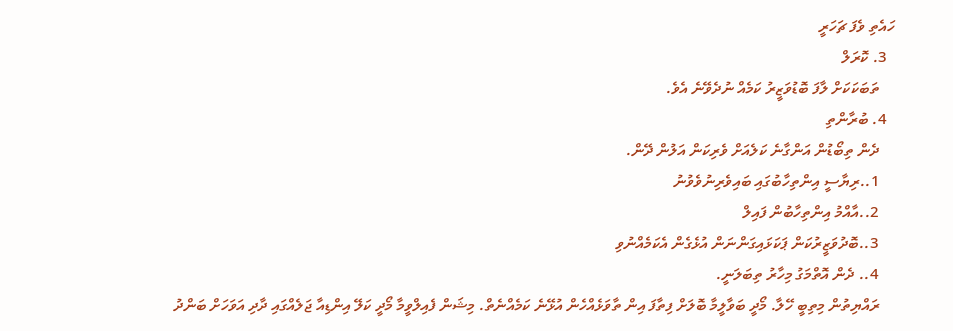ހައެތި ވެފަ ޗަހަރީ
  3. ކޮރަލް
    ތަބަކަކަށް ލާފަ ބޮޑުވަޒީރު ކަމެއް ނުދެވޭނެ އެވެ.
  4. ބުރާންތި
    ދެން ތިބޯޑުން އަންގާނެ ކަލެއަށް ވެރިކަން އަލުން ދޭން.
    1..ރިޔާސީ އިންތިހާބުގައި ބައިވެރިނުވެވުނު
    2..އާއްމު އިންތިހާބުން ފައިލް
    3..ބޮދުވަޒީރުކަން ޕަކަޅައިގަންނަން އުޅެގެން އެކަމެއްނުވި
    4.. ދެން އޮތްމަގު މިހާރު ތިބަލަނީ.
    ރައްޔިތުން މިތިބީ ހޭލާ. މޯދީ ބަވާލީމާ ބޮލަށް ފިތާފަ އިން ތާވަޅެއްހެން އުޅޭނެ ކަމެއްނެތް. މިޝަން ފެއިލްވީމާ މޯދީ ކަލޭ އިންޑިއާ ޖަލެއްގައި ދާދި އަވަހަށް ބަންދު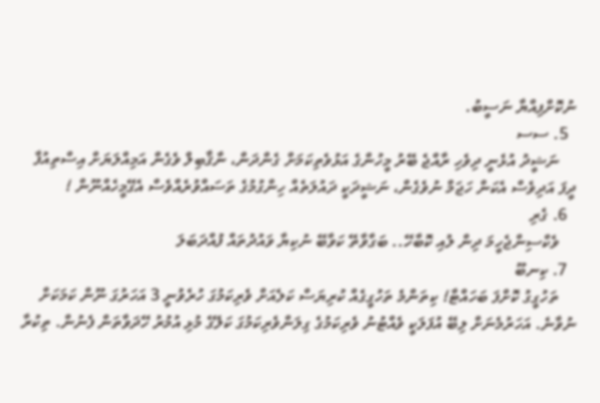ނުކޮށްފިއްޔާ ނަސީބު.
  5. ސސ
    ނަޝީދު އުޅެނީ ދިވެހި ރާއްޖެ ބޭރު މީހުންގެ އަޅުވެތިކަމަށް ގެންދަން، ނާޤާބިލް ވެގެން އަމިއްލަޔަށް އިސްތިއުފާ ދީފަ އަދިވެސް އެކަން ހަޖަމް ނުވެގެން، ނަޝީދަކީ ދައުލަތެއް ހިންގުމުގެ ތަސައްވުރެއްވެސް އެގޭމީހެއްނޫން !
  6. ގެރި
    ވެކްސިންޖެހީމަ ދިން ލުއި ކޮބާހޭ.. ބަގާވާތޭ ކަވާބޭ ނުކިޔާ ވައުދުތައް ފުއްދަބަލަ
  7. ކިނބޫ
    ތަހުގީގު ކޮށްފަ ބަހައްޓާ! ކިތަންމެ ތަހުގީގެއް ކުރިޔަސް ކަލެއަށް ވެރިކަމުގަ ހުރެވުނީ 3 އަހަރުގަ ނޫން ކަމަކަށް ނުވާނެ. އަހަރުމެނަށް ލިބޭ އުފަލަކީ ވެއްޓުނު ވެރިކަމުގެ ގިލަންވެރިކަމުގަ ކަލޭގެ މުޅި އުމުރު ހޭދަވާތަން ފެނުން. ތިކުރާ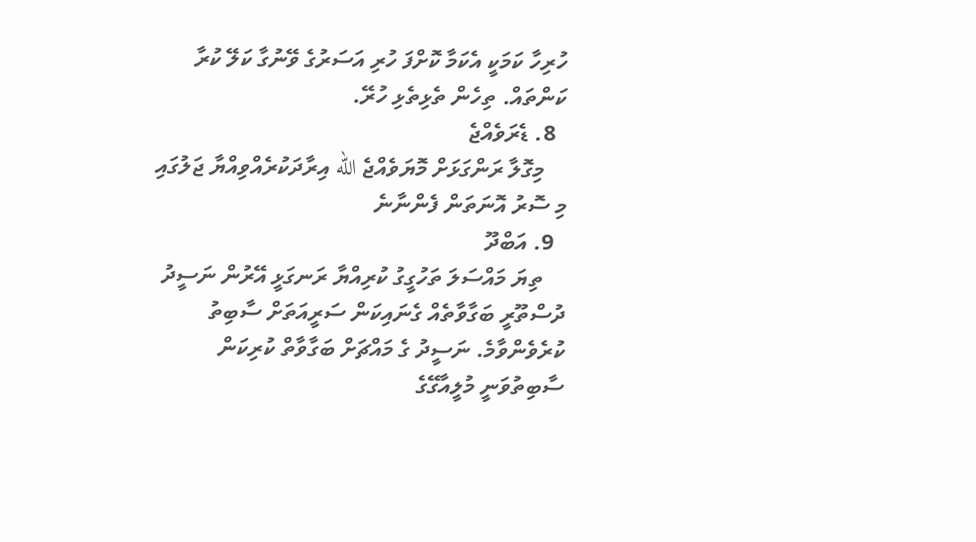ހުރިހާ ކަމަކީ އެކަމާ ކޮށްފަ ހުރި އަސަރުގެ ވޭނުގާ ކަލޭ ކުރާ ކަންތައް. ތިހެން ތެޅިތެޅި ހުރޭ.
  8. ޑެރަވެއްޖެ
    މިގޮލާ ރަންގަޅަށް މޮޔަވެއްޖެ الله އިރާދަކުރެއްވިއްޔާ ޖަލުގައި މި ސޮރު އޮނަތަން ފެންނާނެ
  9. އަބްދޫ
    ތިޔަ މައްސަލަ ތަހުގީގު ކުރިއްޔާ ރަނގަޅީ އޭރުން ނަސީދު ދުސްތޫރީ ބަގާވާތެއް ގެނައިކަން ސަރީއަތަށް ސާބިތު ކުރެވެންވާމެ. ނަސީދު ގެ މައްޗަށް ބަގާވާތް ކުރިކަން ސާބިތުވަނީ މުލީއާގޭގެ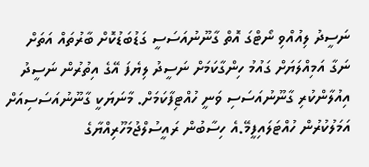ނަސީދު ލިއުއްވި ނޯޓްގަ އޮތް ގާނޫނުއަސަސީ ގަޑުބަޑުކޮށް ބާރުތައް އަތަށް ނަގާ އަމިއްލަޔަށް ގައުމު ހިންގާކަމަށް ނަސީދު ލިޔެފަ އޭގެ އިތުރުން ނަސީދު އިއުލާންކުރި ގާނޫނުއަސަސި ވަނީ ހުއްޓިފާކަމަށް. މާނަޔަކީ ގާނޫނުއަސަސިއަށް އަމަލުކުރުން ހުއްޓަލައިފީމޭ.އެ ހިސާބުން ރައީސުލްޖުމަހޫރިއްޔާގެ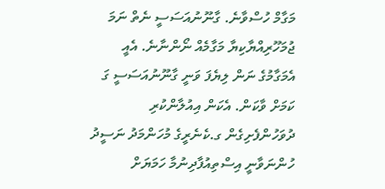މަގާމް ހުސްވާނެ. ގާނޫނުއަސަސީ ނެތް ނަމަ ޖުމަހޫރިއްޔާކިޔާ މަގާމެއް ނޯންނާނެ. އެއީ އެމަގާމުގެ ނަން ލިޔެފަ ވަނީ ގާނޫނުއަސަސީ ގަ ކަމަށް ވާކަން. އެކަން އިއުލާންކުރި ދުވަހުންފެށިގެން ގ.ކެނެރީގެ މުހަންމަދު ނަސީދު ހުންނަވާނީ އިސްތިއުފާދިނުމާ ހަމަޔަށް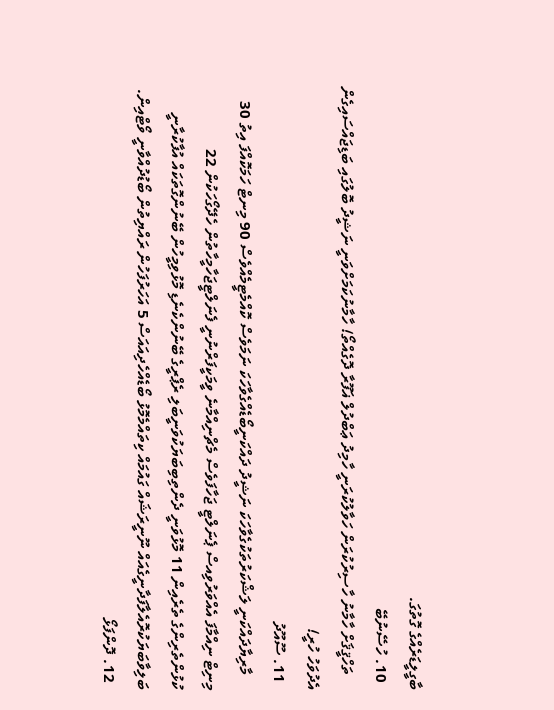ބާގީލީޑަރެއްގެ ގޮތުގަ.
  10. ހުސޭނުބޭ
    ތަހްޤީޤަށް ހާމާނު ހާސިރުކުރަން ހަވާލުކުރަނީ ހާމިދު ޢަބްދުލް ޣަފޫރާ ދޮގެއްތޯ! ހާމާނުކަމަށްވަނީ ނަޝީދު ބޮލުގައި ބަޑިޖައްސައިގެން އެދުވަހު ހުރީ!
  11. ސޫއޫދު
    މާރިޔާދައްކަނީ ލަޝްކަރުތަކުގެވާހަކަ ނަޝީދު ދައްކަނީބޯޑެއްގެވާހަކަ ނަމަވެސް ކޮއްމެޓީމެއްވެސް 90 މިނޓް ހަމަކޮއްފަ އިތު 30 މިނިޓް ނިއްމާފަ އެއްވަރުވިއސް ޕެނަލްޓީ ޖަހާފަވެސް މެޗްނިއްމާނެ ވީމަކީފަރްނުނީ ފެނަލްޓީޖަހާމީހާތުން ހެދޭގޯހަކުން 22 ކުޅުންތެރިންގެ ތެރެއިން 11 މޮޅުވަނީ ދެންތިބިބަޔަކުވަނީބަލި ރެޕްރީގެ ބޭނުންކެނެޑި މޮޅުވިމީހުން ބޭނުންގޮތަކައް އުފާކުރާނީ ބަލިވާބަޔަކުރޮއެލާފަދާނީގެއައް ނޫނީރަޝައް ގައުމައް ކިތައްމެމޮޅު ބޯޑެއްހެދިއައަސް 5 އަހަރުފަހުން ރައްޔިތުން ބޯޑުދުއްވާނީ ވޯޓްއިން.
  12. ދޮންފަޅޯ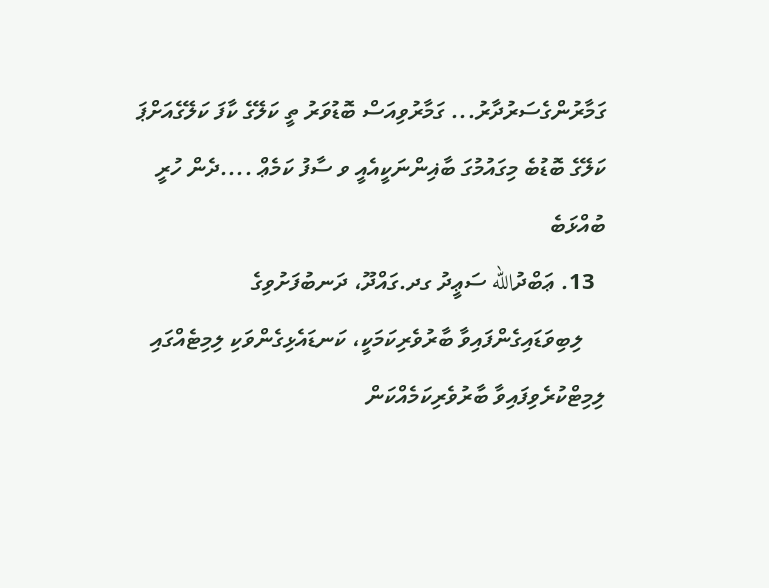ގަމާރުންގެސަރުދާރު... ގަމާރުވިއަސް ބޮޑުވަރު ތީ ކަލޭގެ ކާފަ ކަލޭގެއަށްޕަ ކަލޭގެ ބޮޑުބެ މިގައުމުގަ ބާޣިންނަކީއެއީ ވ ސާފު ކަމެޢް ....ދެން ހުރީ ބުއްޅަބެ
  13. ޢަބްދުالله ސަޢީދު ގދ.ގައްދޫ، ދަނބުފަށުވިގެ
    ލިބިވަޑައިގެންފައިވާ ބާރުވެރިކަމަކީ، ކަނޑައެޅިގެންވަކި ލިމިޓެއްގައި ލިމިޓްކުރެވިފައިވާ ބާރުވެރިކަމެއްކަން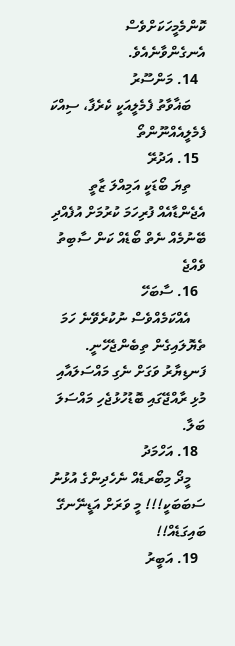ކޮންމެމީހަކަށްވެސް އެނގެންވާނެއެވެ.
  14. މަންސޫރު
    ބަޣާވާތު ފެމެލީއަކީ ކެރެފާ، ސިއްކަ ފެމެލީއެއްނޫންތޯ
  15. އަދުރޭ
    ތިޔަ ބޯޑަކީ އަމިއްލަ ޒާތީ އެޖެންޑާއެއް ފުރިހަމަ ކުރުމަށް އުފެއްދި ބޭނުމެއް ނެތް ބޯޑެއް ކަން ސާބިތު ވެއްޖެ
  16. ސާބަހޭ
    އެއްކަމެއްވެސް ނުކުރެވޭނެ ހަމަ ތެޔޮލައިގެން ތިބެންޖެހޭނީ. ފަނޑިޔާރު ވަގަށް ނެގި މައްސަލައާއި މުޅި ރާއްޖޭގައި ބޮޑުހުޅުޖެހި މައްސަލަ ބަލާ.
  18. އަހްމަދު
    މީދޯ މިބޯރޑެއް ނެހެދިންގެ އުޅުނު ސަބަބަކީ!!! މީ ވަރަށް އަޑީނޭނގޭ ބައިގަޑެއް!!
  19. އަބީރު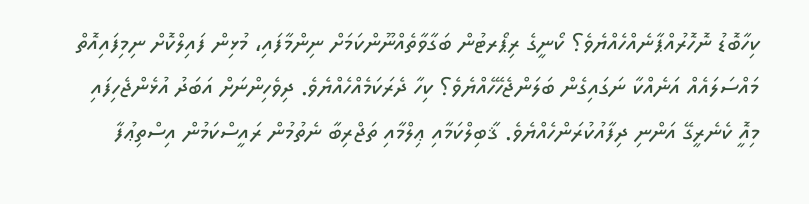ކިހާބޮޑު ނޮހޮރުއްޕާނެއްހެއްޔެވެ؟ ކޯނީގެ ރިޕޯރޓުން ބަގާވާތެއްނޫންކަމަށް ނިންމާފައި، މުޅިން ފައިލްކޮށް ނިމިފައިއޮތް މައްސަލައެއް އަނެއްކާ ނަގައިގެން ބަލަންޖެހޭހެއްޔެވެ؟ ކިހާ ދެރަކަމެއްހެއްޔެވެ. ދިވެހިންނަށް އަބަދު އުޅެންޖެހިފައި މިއޮީ ކެނެރީގޭ އަންނި ދިފާއުކުރަންހެއްޔެވެ. ޤާބިލްކަމާއި ޢިލްމާއި ތަޖްރިބާ ނެތުމުން ރައީސްކަމުން އިސްތިޢުފާ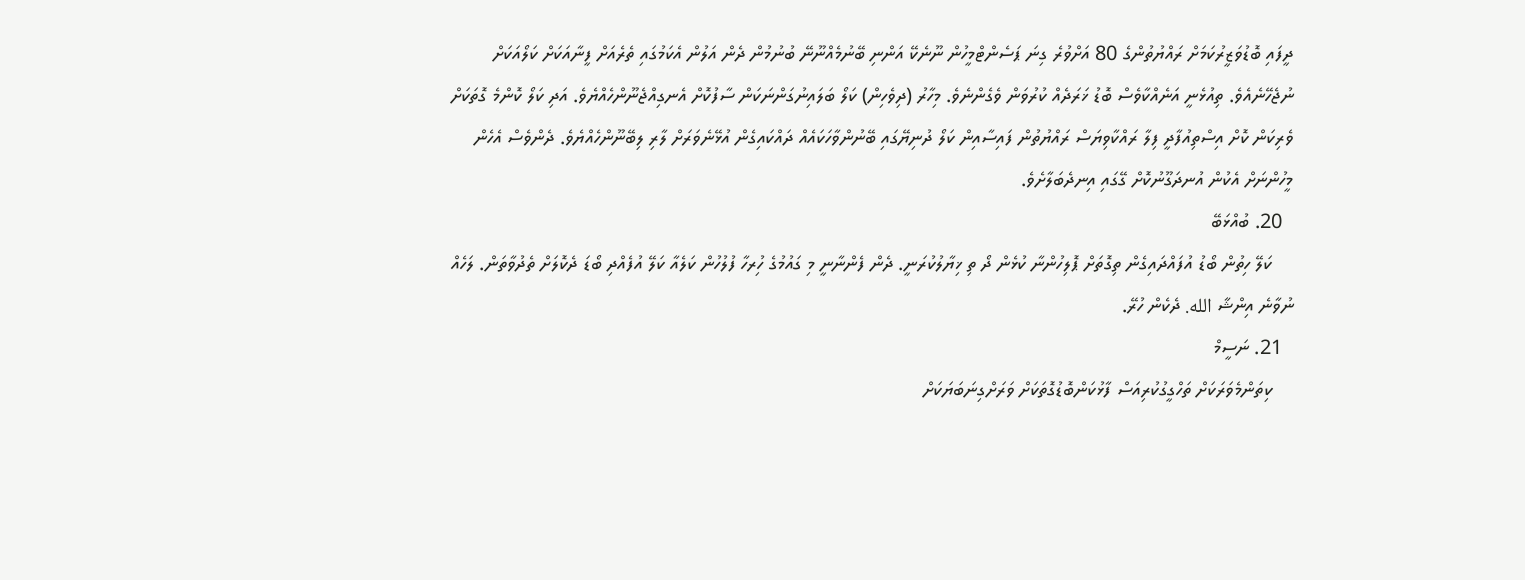ދީފައި ބޮޑުވަޒީރުކަމަށް ރައްޔުތުންގެ 80 އަށްވުރެ ގިނަ ޕަސެންޓްމީހުން ނޫނެކޭ އަންނި ބޭނުމެއްނޫނޭ ބުނުމުން ދެން އަލުން އެކަމުގައި ތެރެއަށް ފީނާއަކަށް ކަލޯއަކަށް ނުޖެހޭނެއެވެ. ތިއުޅެނީ އަނެއްކާވެސް ބޮޑު ޚަރަދެއް ކުރުވަން ވެގެންނެވެ. މިހާރު (ދިވެހިން) ކަލޯ ބަލައިނުގަންނަކަން ސާފުކޮށް އެނގިއްޖެނޫންހެއްޔެވެ. އަދި ކަލޯ ކޮންމެ ގޮތަކަށް ވެރިކަން ކޮށް އިސްތިއުފާދީ ފިލާ ރައްކާވިޔަސް ރައްޔުތުން ފައިސާއިން ކަލޯ ދުނިޔޭގައި ބޭނުންވާހަކައެއް ދައްކައިގެން އުޅޭނެވަރަށް ލާރި ލިބޭނޫންހެއްޔެވެ. ދެންވެސް އެހެން މީހުންނަށް އެކުން އުނދަގޫނުކޮށް ގޭގައި އިނދެބަލާށެވެ.
  20. ބުއްޅަބޭ
    ކަލޭ ހިތުން ބޯޑު އުފައްދައިގެން ތިގޮތަށް ޕޮލިހުންނާ ކުޅެން ދޯ ތި ޚިޔާލުކުރަނީ. ދެން ފެންނާނީ މި ގައުމުގެ ހުިރހާ ފުލުހުން ކަލެއާ ކަލޭ އުފެއްދި ބޯޑަ ދެކޮލަށް ތެދުވާތަން. ލަހެއް ނުވާނެ އިންޝާ الله. ދެކެން ހުރޭ.
  21. ނަސީމް
    ކިތަންމެވަރަކަށް ތަހްގީގުކުރިއަސް ފާޅުކަންބޮޑުގޮތަކަށް ވަރަށްގިނަބަޔަކަށް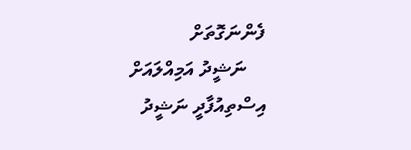ފެންނަގޮތަށް
    ނަޝީދު އަމިއްލައަށް އިސްތިއުފާދީ ނަޝީދު